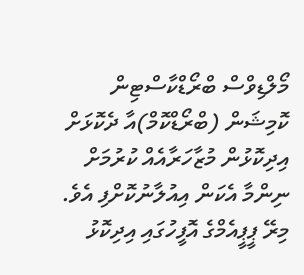މޯލްޑިވްސް ބްރޯޑްކާސްޓިން ކޮމިޝަން (ބްރޯޑްކޮމް)އާ ދެކޮޅަށް އިދިކޮޅުން މުޒާހަރާއެއް ކުރުމަށް ނިންމާ އެކަން އިއުލާނުކޮށްފި އެވެ.
މިރޭ ޕީޕީއެމްގެ އޮފީހުގައި އިދިކޮޅު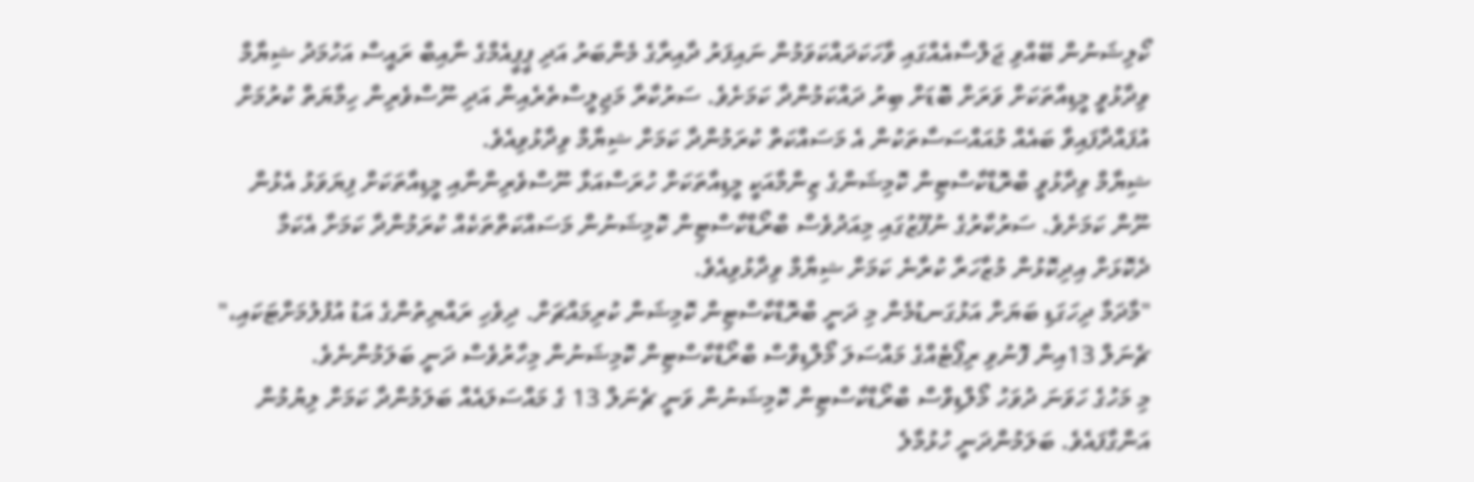ކޯލިޝަނުން ބޭއްވި ޖަލްސާއެއްގައި ވާހަކަދައްކަވަމުން ނައިފަރު ދާއިރާގެ މެންބަރު އަދި ޕީޕީއެމްގެ ނާއިބް ރައީސް އަހުމަދު ޝިޔާމް ވިދާޅުވީ މީޑިއާތަކަށް ވަރަށް ބޮޑަށް ބިރު ދައްކަމުންދާ ކަމަށެވެ. ސަރުކާރާ މަޖިލީސްތެރެއިން އަދި ނޫސްވެރިން ހިމާޔަތް ކުރުމަށް އުފައްދާފައިވާ ބައެއް މުއައްސަސާތަކުން އެ މަސައްކަތް ކުރަމުންދާ ކަމަށް ޝިޔާމް ވިދާޅުވިއެވެ.
ޝިޔާމް ވިދާޅުވީ ބްރޮޑްކާސްޓިން ކޮމިޝަންގެ ޒިންމާއަކީ މީޑިއާތަކަށް ހުރަސްއަޅާ ނޫސްވެރިންނާއި މީޑިއާތަކަށް ފިޔަވަޅު އެޅުން ނޫން ކަމަށެވެ. ސަރުކާރުގެ ނުފޫޒުގައި މިއަދުވެސް ބްރޯޑްކާސްޓިން ކޮމިޝަނުން މަސައްކަތްތަކެއް ކުރަމުންދާ ކަމަށާ އެކަމާ ދެކޮޅަށް އިދިކޮޅުން މުޒާހަރާ ކުރާނެ ކަމަށް ޝިޔާމް ވިދާޅުވިއެވެ.
"މާދަމާ ދިހަގަޑި ބަޔަށް އަޅުގަނޑުމެން މި ދަނީ ބްރޮޑްކާސްޓިން ކޮމިޝަން ކުރިމައްޗަށް. ދިވެހި ރައްޔިތުންގެ އަޑު އުފުލުމަށްޓަކައި،"
ޗެނަލް 13އިން ފޮނުވި ރިޕޯޓެއްގެ މައްސަލަ މޯލްޑިވްސް ބްރޯޑްކާސްޓިން ކޮމިޝަނުން މިހާރުވެސް ދަނީ ބަލަމުންނެވެ.
މި މަހުގެ ހަވަނަ ދުވަހު މޯލްޑިވްސް ބްރޯޑްކާސްޓިން ކޮމިޝަނުން ވަނީ ޗެނަލް 13 ގެ މައްސަލައެއް ބަލަމުންދާ ކަމަށް ލިޔުމުން އަންގާފައެވެ. ބަލަމުންދަނީ ހުޅުމާލެ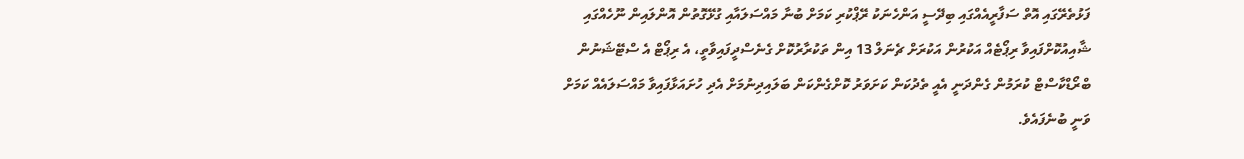ފަޅުތެރޭގައި އޮތް ސަފާރީއެއްގައި ބިދޭސީ އަންހެނަކު ރޭޕްކުރި ކަމަށް ބުނާ މައްސަލައާއި ގުޅޭގޮތުން އޮންލައިން ނޫހެއްގައި ޝާއިއުކޮށްފައިވާ ރިޕޯޓެއް އަކުރުން އަކުރަށް ޗެނަލް 13 އިން ތަކުރާރުކޮށް ގެނެސްދީފައިވާތީ، އެ ރިޕޯޓް އެ ސްޓޭޝަނުން ބްރޯޑްކާސްޓް ކުރަމުން ގެންދަނީ އެއީ ތެދުކަން ކަށަވަރު ކޮށްގެންކަން ބަލައިދިނުމަށް އެދި ހުށައަޅާފައިވާ މައްސަލައެއް ކަމަށް ވަނީ ބުނެފައެވެ.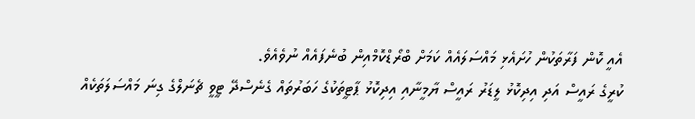އެއީ ކޮން ފަރާތަކުން ހުށައެޅި މައްސަލައެއް ކަމަށް ބްރޯޑްކޮމްއިން ބުނެފައެއް ނުވެއެވެ.
ކުރީގެ ރައީސް އަދި އިދިކޮޅު ލީޑަރު ރައީސް ޔާމީނާއި އިދިކޮޅު ޕާޓީތަކުގެ ހަބަރުތައް ގެނެސްދޭ ޓީވީ ޗެނަލްގެ ގިނަ މައްސަލަތަކެއް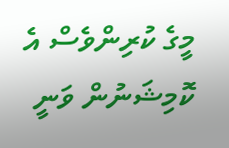މީގެ ކުރިންވެސް އެ ކޮމިޝަނުން ވަނީ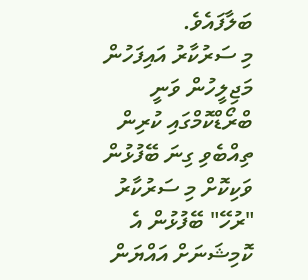ބަލާފައެވެ.
މި ސަރުކާރު އައިފަހުން މަޖިލީހުން ވަނީ ބްރޯޑްކޮމްގައި ކުރިން ތިއްބެވި ގިނަ ބޭފުޅުން ވަކިކޮށް މި ސަރުކާރު "ރުހޭ" ބޭފުޅުން އެ ކޮމިޝަނަށް އައްޔަން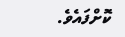ކޮށްފައެވެ.